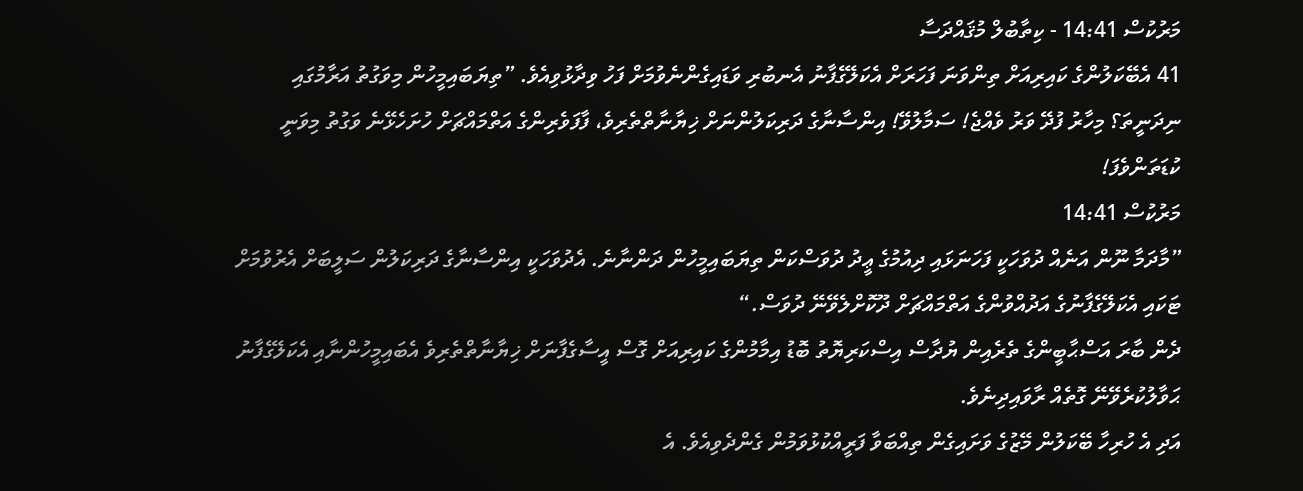މަރުކުސް 14:41 - ކިތާބުލް މުޤައްދަސާ
41 އެބޭކަލުންގެ ކައިރިއަށް ތިންވަނަ ފަހަރަށް އެކަލޭގެފާނު އެނބުރި ވަޑައިގެންނެވުމަށް ފަހު ވިދާޅުވިއެވެ. ”ތިޔަބައިމީހުން މިވަގުތު އަރާމުގައި ނިދަނީތަ؟ މިހާރު ފުދޭ ވަރު ވެއްޖެ! ސަމާލުވޭ! އިންސާނާގެ ދަރިކަލުންނަށް ޚިޔާނާތްތެރިވެ، ފާފަވެރިންގެ އަތްމައްޗަށް ހުށަހެޅޭނެ ވަގުތު މިވަނީ ކުޑަތަންވެފަ!
މަރުކުސް 14:41
”މާދަމާ ނޫން އަނެއް ދުވަހަކީ ފަހަނަޅައި ދިއުމުގެ ޢީދު ދުވަސްކަން ތިޔަބައިމީހުން ދަންނާނެ. އެދުވަހަކީ އިންސާނާގެ ދަރިކަލުން ސަލީބަށް އެރުވުމަށް ޓަކައި އެކަލޭގެފާނުގެ އަދުއްވުންގެ އަތްމައްޗަށް ދޫކޮށްލެވޭނޭ ދުވަސް.“
ދެން ބާރަ އަސްޙާބީންގެ ތެރެއިން ޔުދާސް އިސްކަރިޔޮތު ބޮޑު އިމާމުންގެ ކައިރިއަށް ގޮސް އީސާގެފާނަށް ޚިޔާނާތްތެރިވެ އެބައިމީހުންނާއި އެކަލޭގެފާނު ޙަވާލުކުރެވޭނޭ ގޮތެއް ރާވައިދިނެވެ.
އަދި އެ ހުރިހާ ބޭކަލުން މޭޒުގެ ވަށައިގެން ތިއްބަވާ ފަރީއްކުޅުވަމުން ގެންދެވިއެވެ. އެ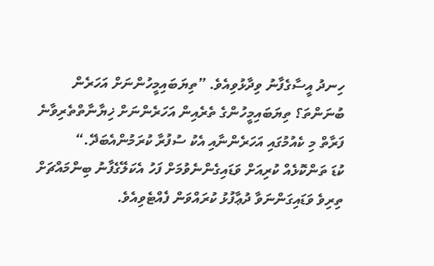ހިނދު އީސާގެފާނު ވިދާޅުވިއެވެ. ”ތިޔަބައިމީހުންނަށް އަހަރެން ބުނަންތަ؟ ތިޔަބައިމީހުންގެ ތެރެއިން އަހަރެންނަށް ޚިޔާނާތްތެރިވާނެ ފަރާތް މި ކެއުމުގައި އަހަރެންނާއި އެކު ސުފުރާ ކުރަމުންއެބަދޭ.“
ކުޑަ ތަންކޮޅެއް ކުރިއަށް ވަޑައިގެންނެވުމަށް ފަހު އެކަލޭގެފާނު ބިންމައްޗަށް ތިރިވެ ވަޑައިގަންނަވާ ދުޢާފުޅު ކުރައްވަން ފެއްޓެވިއެވެ.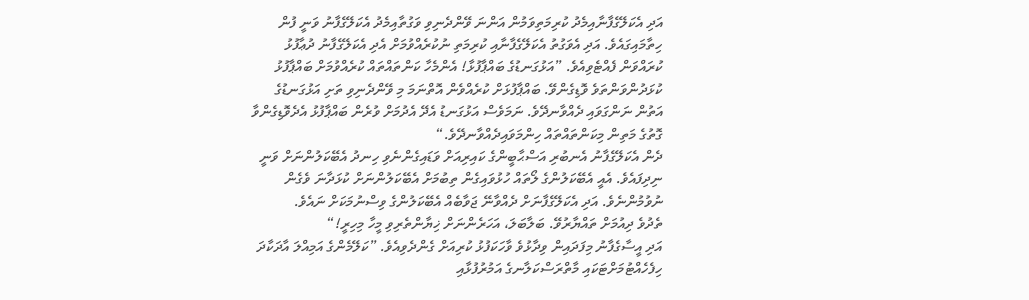އަދި އެކަލޭގެފާނާއިމެދު ކުރިމަތިވަމުން އަންނަ ވޭންދެނިވި ވަގުތާއިމެދު އެކަލޭގެފާނު ވަނީ ފުން ހިތާމައިގައެވެ. އަދި އެވަގުތު އެކަލޭގެފާނާއި ކުރިމަތި ނުކުރެއްވުމަށް އެދި އެކަލޭގެފާނު ދުޢާފުޅު ކުރައްވަން ފެއްޓެވިއެވެ. ”އަޅުގަނޑުގެ ބައްޕާފުޅާ! އެންމެހާ ކަންތައްތައް ކުރެއްވުމަށް ބައްޕާފުޅު ކުޅަދުންވަންތަވެ ވޮޑިގެންވޭ. ބައްޕާފުޅަށް ކުރެއްވެން އޮތްނަމަ މި ވޭންދެނިވި ތަށި އަޅުގަނޑުގެ އަތުން ނަންގަވައި ދެއްވާނދޭވެ. ނަމަވެސް އަޅުގަނޑު އެދޭ އެދުމަށް ވުރެން ބައްޕާފުޅު އެދެވޮޑިގެންވާ ގޮތުގެ މަތިން މިކަންތައްތައް ހިންމަވައިދެއްވާނދޭވެ.“
ދެން އެކަލޭގެފާނު އެނބުރި އަސްޙާބީންގެ ކައިރިއަށް ވަޑައިގެންނެވި ހިނދު އެބޭކަލުންނަށް ވަނީ ނިދިފައެވެ. އެއީ އެބޭކަލުންގެ ލޯތައް ހުޅުވައިގެން ތިބުމަށް އެބޭކަލުންނަށް ކުޅަދާނަ ވެގެން ނުވުމުންނެވެ. އަދި އެކަލޭގެފާނަށް ދެއްވާނޭ ޖަވާބެއް އެބޭކަލުންގެ ވިސްނުމަކަށް ނައެވެ.
ތެދުވެ ދިއުމަށް ތައްޔާރުވޭ. ބަލާބަލަ، އަހަރެންނަށް ޚިޔާންތެރިވި މީހާ މިހިރީ!“
އަދި އީސާގެފާނު މިފަދައިން ވިދާޅުވެ ވާހަކަފުޅު ކުރިއަށް ގެންދެވިއެވެ. ”ކަލޭމެންގެ އަމިއްލަ އާދަކާދަ ހިފެހެއްޓުމަށްޓަކައި މާތްރަސްކަލާނގެ އަމުރުފުޅާއި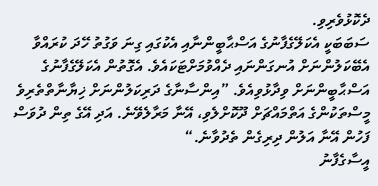ދެކޮޅުވެރިވި.
ސަބަބަކީ އެކަލޭގެފާނުގެ އަސްޙާބީންނާއި އެކުގައި ގިނަ ވަގުތު ހޭދަ ކުރައްވާ އެބޭކަލުންނަށް އުނގަންނައި ދެއްވުމަށްޓަކައެވެ. އެގޮތުން އެކަލޭގެފާނުގެ އަސްޙާބީންނަށް ވިދާޅުވިއެވެ. ”އިންސާނާގެ ދަރިކަލުންނަށް ޚިޔާނާތްތެރިވެ މީސްތަކުންގެ އަތްމައްޗަށް ދޫކޮށްލެވި، އޭނާ މަރާލެވޭނެ. އަދި އޭގެ ތިން ދުވަސް ފަހުން އޭނާ އަލުން ދިރިގެން ތެދުވާނެ.“
އީސާގެފާނު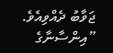ޖަވާބު ދެއްވިއެވެ. ”އިންސާނާގެ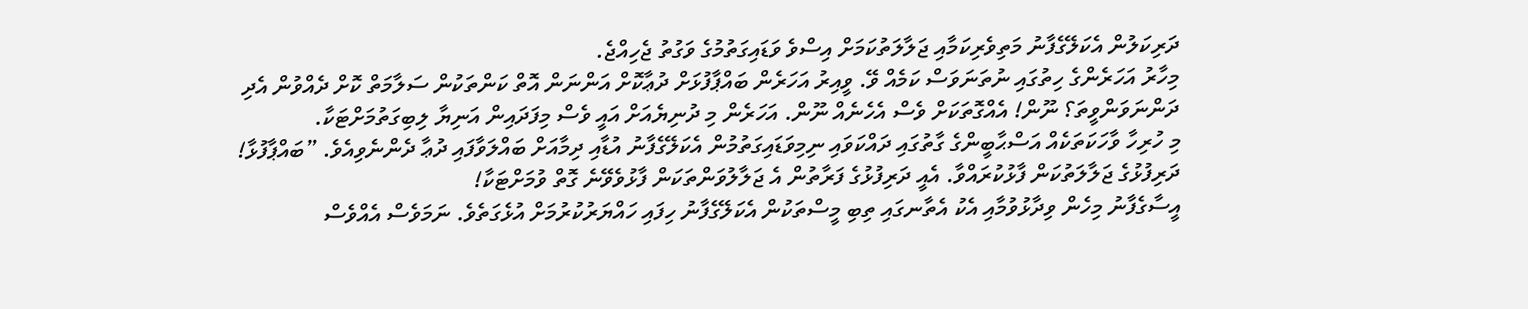ދަރިކަލުން އެކަލޭގެފާނު މަތިވެރިކަމާއި ޖަލާލަތުކަމަށް އިސްވެ ވަޑައިގަތުމުގެ ވަގުތު ޖެހިއްޖެ.
މިހާރު އަހަރެންގެ ހިތުގައި ނުތަނަވަސް ކަމެއް ވޭ. ވީއިރު އަހަރެން ބައްޕާފުޅަށް ދުޢާކޮށް އަންނަން އޮތް ކަންތަކުން ސަލާމަތް ކޮށް ދެއްވުން އެދި ދަންނަވަންވީތަ؟ ނޫން! އެއްގޮތަކަށް ވެސް އެހެނެއް ނޫން. އަހަރެން މި ދުނިޔެއަށް އައީ ވެސް މިފަދައިން އަނިޔާ ލިބިގަތުމަށްޓަކާ.
މި ހުރިހާ ވާހަކަތަކެއް އަސްޙާބީންގެ ގާތުގައި ދައްކަވައި ނިމިވަޑައިގަތުމުން އެކަލޭގެފާނު އުޑާއި ދިމާއަށް ބައްލަވާފައި ދުޢާ ދެންނެވިއެވެ. ”ބައްޕާފުޅާ! ދަރިފުޅުގެ ޖަލާލަތުކަން ފާޅުކުރައްވާ. އެއީ ދަރިފުޅުގެ ފަރާތުން އެ ޖަލާލުވަންތަކަން ފާޅުވެވޭނެ ގޮތް ވުމަށްޓަކާ!
އީސާގެފާނު މިހެން ވިދާޅުވުމާއި އެކު އެތާނގައި ތިބި މީސްތަކުން އެކަލޭގެފާނު ހިފައި ހައްޔަރުކުރުމަށް އުޅެގަތެވެ. ނަމަވެސް އެއްވެސް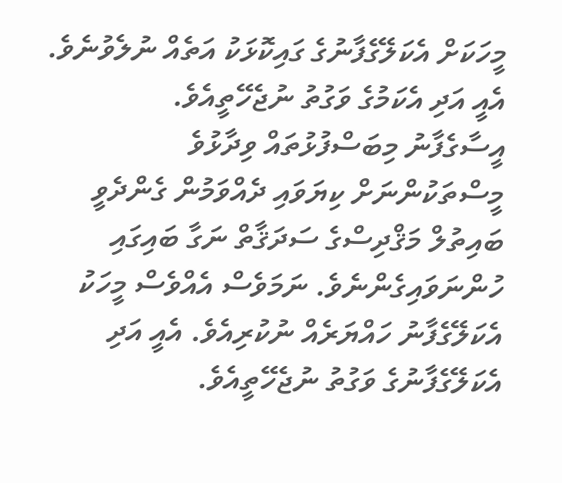މީހަކަށް އެކަލޭގެފާނުގެ ގައިކޮޅަކު އަތެއް ނުލެވުނެވެ. އެއީ އަދި އެކަމުގެ ވަގުތު ނުޖެހޭތީއެވެ.
އީސާގެފާނު މިބަސްފުޅުތައް ވިދާޅުވެ މީސްތަކުންނަށް ކިޔަވައި ދެއްވަމުން ގެންދެވީ ބައިތުލް މަޤްދިސްގެ ސަދަޤާތް ނަގާ ބައިގައި ހުންނަވައިގެންނެވެ. ނަމަވެސް އެއްވެސް މީހަކު އެކަލޭގެފާނު ހައްޔަރެއް ނުކުރިއެވެ. އެއީ އަދި އެކަލޭގެފާނުގެ ވަގުތު ނުޖެހޭތީއެވެ.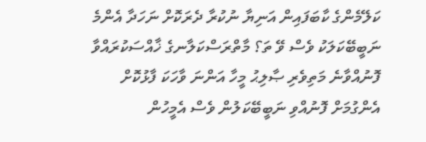ކަލޭމެންގެ ކާބަފައިން އަނިޔާ ނުކުރާ ދެރަކޮށް ނަހަދާ އެންމެ ނަބީބޭކަލަކު ވެސް ވޭ ތަ؟ މާތްރަސްކަލާނގެ ޚާއްސަކުރައްވާ ފޮނުއްވާނެ މަތިވެރި ޞާލިޙު މީހާ އަންނަ ވާހަކަ ފާޅުކޮށް އެންގުމަށް ފޮނުއްވި ނަބީބޭކަލުން ވެސް އެމީހުން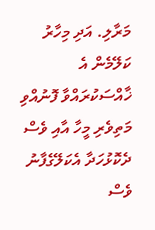މަރާލި. އަދި މިހާރު ކަލޭމެން އެ ޚާއްސަކުރައްވާ ފޮނުއްވި މަތިވެރި މީހާ އާއި ވެސް ދެކޮޅުހަދާ އެކަލޭގެފާނު ވެސް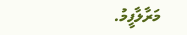މަރާލާފީމު.